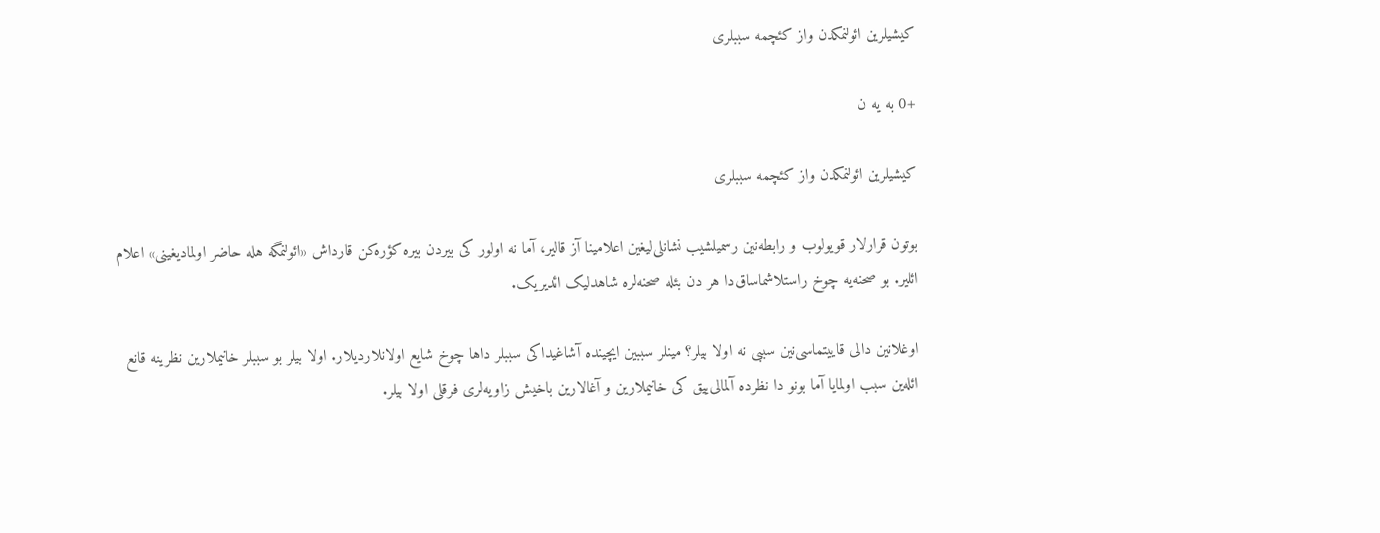کیشیلرین ائولنمکدن واز کئچمه سببلری

+0 به یه ن

کیشیلرین ائولنمکدن واز کئچمه سببلری

بوتون قرارلار قویولوب و رابطه‌نین رسمیلشیب نشانلی‌لیغین اعلامینا آز قالیر، آما نه اولور کی بیردن بیره کؤره‌کن قارداش «ائولنمگه هله حاضر اولمادیغینی» اعلام ائلیر. بو صحنه‌یه چوخ راستلاشماساق‌دا هر دن بئله صحنه‌لره شاهدلیک ائدیریک.

اوغلانین دالی قاییتماسی‌نین سببی نه اولا بیلر؟ مینلر سببین ایچینده آشاغیداکی سببلر داها چوخ شایع اولانلاردیلار. اولا بیلر بو سببلر خانیملارین نظرینه قانع ائله‌ین سبب اولمایا آما بونو دا نظرده آلمالی‌ییق کی خانیملارین و آغالارین باخیش زاویه‌لری فرقلی اولا بیلر.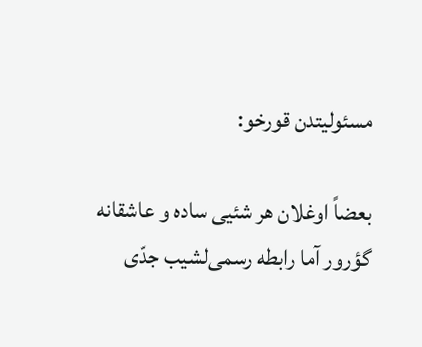مسئولیتدن قورخو:

بعضاً اوغلان هر شئیی ساده و عاشقانه گؤرور آما رابطه رسمی‌لشیب جدّی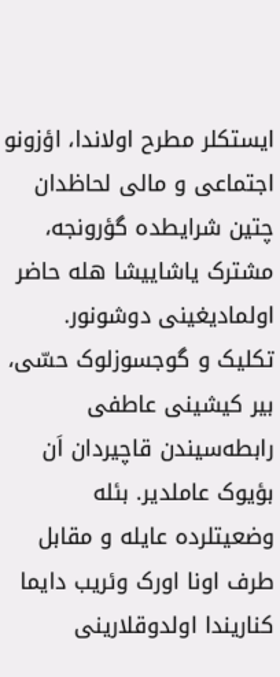ایستکلر مطرح اولاندا، اؤزونو اجتماعی و مالی لحاظدان چتین شرایطده گؤرونجه، مشترک یاشاییشا هله حاضر اولمادیغینی دوشونور. تکلیک و گوجسوزلوک حسّی، بیر کیشینی عاطفی رابطه‌سیندن قاچیردان اَن بؤیوک عاملدیر. بئله وضعیتلرده عایله و مقابل طرف اونا اورک وئریب دایما کناریندا اولدوقلارینی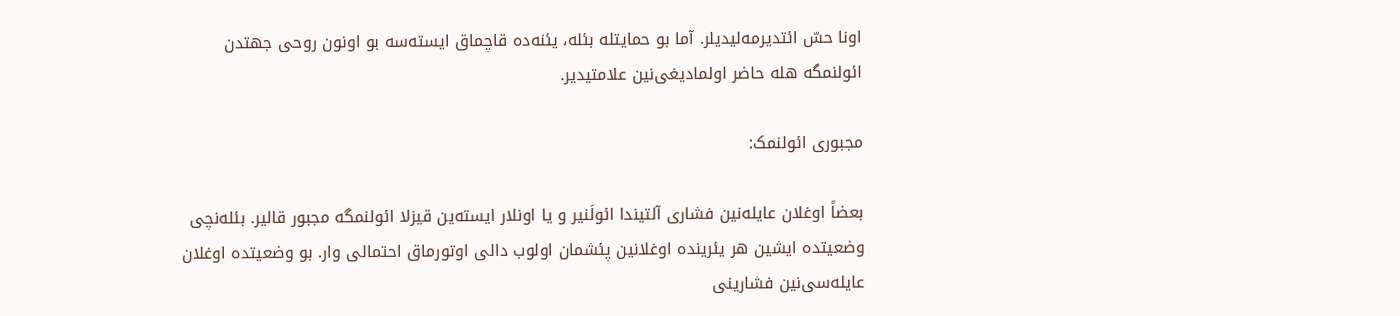اونا حسّ ائتدیرمه‌لیدیلر. آما بو حمایتله بئله، یئنه‌ده قاچماق ایسته‌سه بو اونون روحی جهتدن ائولنمگه هله حاضر اولمادیغی‌نین علامتیدیر.

مجبوری ائولنمک:

بعضاً اوغلان عایله‌نین فشاری آلتیندا ائولَنیر و یا اونلار ایسته‌ین قیزلا ائولنمگه مجبور قالیر. بئله‌نچی وضعیتده ایشین هر یئرینده اوغلانین پئشمان اولوب دالی اوتورماق احتمالی وار. بو وضعیتده اوغلان عایله‌سی‌نین فشارینی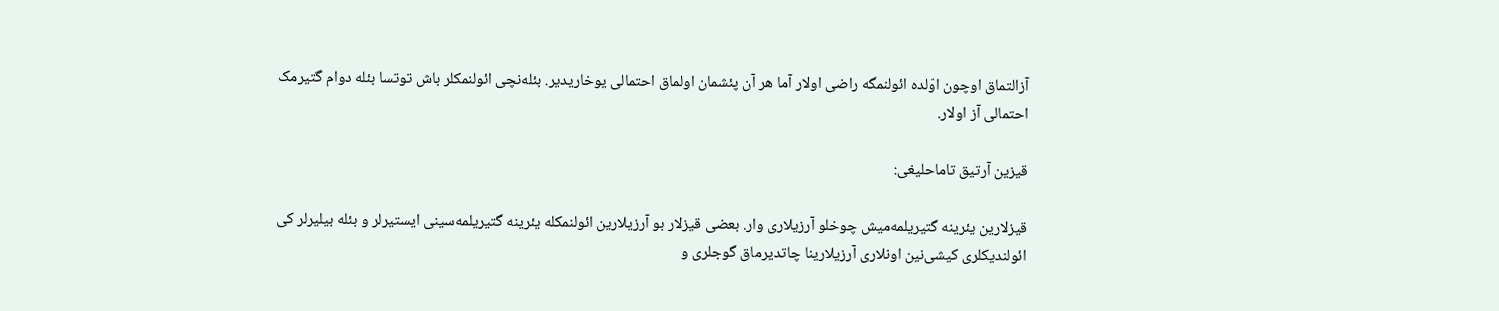آزالتماق اوچون اوّلده ائولنمگه راضی اولار آما هر آن پئشمان اولماق احتمالی یوخاریدیر. بئله‌نچی ائولنمکلر باش توتسا بئله دوام گتیرمک احتمالی آز اولار.

قیزین آرتیق تاماحلیغی:

قیزلارین یئرینه گتیریلمه‌میش چوخلو آرزیلاری وار. بعضی قیزلار بو آرزیلارین ائولنمکله یئرینه گتیریلمه‌سینی ایستیرلر و بئله بیلیرلر کی ائولندیکلری کیشی‌نین اونلاری آرزیلارینا چاتدیرماق گوجلری و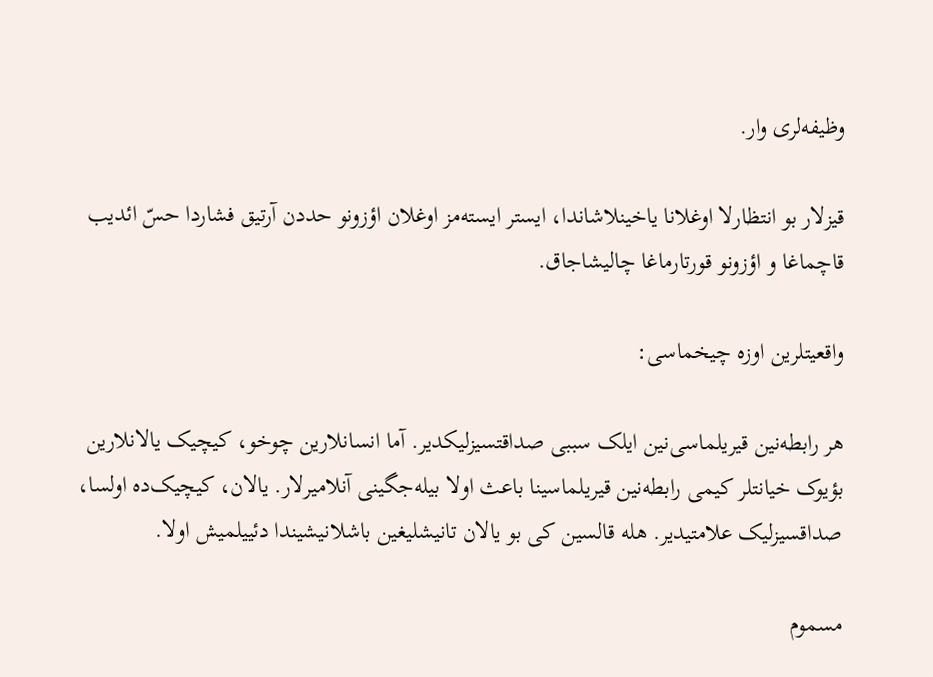وظیفه‌لری وار.

قیزلار بو انتظارلا اوغلانا یاخینلاشاندا، ایستر ایسته‌مز اوغلان اؤزونو حددن آرتیق فشاردا حسّ ائدیب قاچماغا و اؤزونو قورتارماغا چالیشاجاق.

واقعیتلرین اوزه چیخماسی:

هر رابطه‌نین قیریلماسی‌نین ایلک سببی صداقتسیزلیکدیر. آما انسانلارین چوخو، کیچیک یالانلارین بؤیوک خیانتلر کیمی رابطه‌نین قیریلماسینا باعث اولا بیله‌جگینی آنلامیرلار. یالان، کیچیک‌ده اولسا، صداقسیزلیک علامتیدیر. هله قالسین کی بو یالان تانیشلیغین باشلانیشیندا دئییلمیش اولا.

مسموم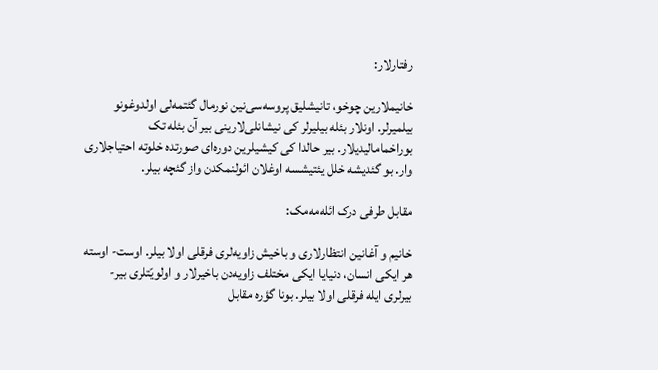رفتارلار:

خانیملارین چوخو، تانیشلیق پروسه‌سی‌نین نورمال گئتمه‌لی اولدوغونو بیلمیرلر. اونلار بئله بیلیرلر کی نیشانلی‌لارینی بیر آن بئله تک بوراخمامالیدیلار. بیر حالدا کی کیشیلرین دوره‌ای صورتده خلوته احتیاجلاری وار. بو گئدیشه خلل یئتیشسه اوغلان ائولنمکدن واز گئچه بیلر.

مقابل طرفی درک ائله‌مه‌مک:

خانیم و آغانین انتظارلاری و باخیش زاویه‌لری فرقلی اولا بیلر. اوست- اوسته هر ایکی انسان، دنیایا ایکی مختلف زاویه‌دن باخیرلار و اولویّتلری بیر- بیرلری ایله فرقلی اولا بیلر. بونا گؤره مقابل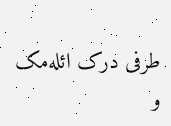طرفی درک ائله‌مک و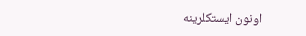اونون ایستکلرینه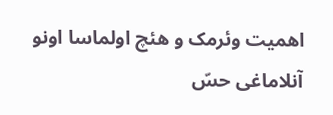اهمیت وئرمک و هئچ اولماسا اونو آنلاماغی حسّ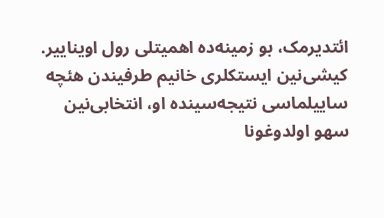ائتدیرمک، بو زمینه‌ده اهمیتلی رول اویناییر. کیشی‌نین ایستکلری خانیم طرفیندن هئچه ساییلماسی نتیجه‌سینده او، انتخابی‌نین سهو اولدوغونا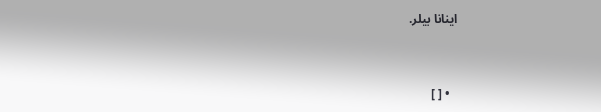اینانا بیلر.



  • [ ]